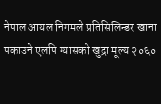नेपाल आयल निगमले प्रतिसिलिन्डर खाना पकाउने एलपि ग्यासको खुद्रा मूल्य २०६०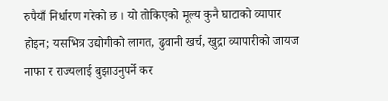रुपैयाँ निर्धारण गरेको छ । यो तोकिएको मूल्य कुनै घाटाको व्यापार होइन; यसभित्र उद्योगीको लागत, ढुवानी खर्च, खुद्रा व्यापारीको जायज नाफा र राज्यलाई बुझाउनुपर्ने कर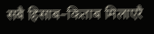सबै हिसाब–किताब मिलाएरै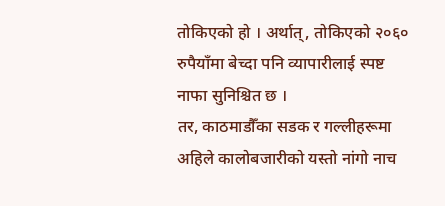तोकिएको हो । अर्थात्, तोकिएको २०६० रुपैयाँमा बेच्दा पनि व्यापारीलाई स्पष्ट नाफा सुनिश्चित छ ।
तर, काठमाडौँका सडक र गल्लीहरूमा अहिले कालोबजारीको यस्तो नांगो नाच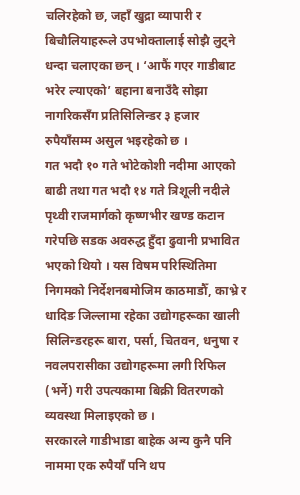चलिरहेको छ, जहाँ खुद्रा व्यापारी र बिचौलियाहरूले उपभोक्तालाई सोझै लुट्ने धन्दा चलाएका छन् । ‘आफैं गएर गाडीबाट भरेर ल्याएको’ बहाना बनाउँदै सोझा नागरिकसँग प्रतिसिलिन्डर ३ हजार रुपैयाँसम्म असुल भइरहेको छ ।
गत भदौ १० गते भोटेकोशी नदीमा आएको बाढी तथा गत भदौ १४ गते त्रिशूली नदीले पृथ्वी राजमार्गको कृष्णभीर खण्ड कटान गरेपछि सडक अवरुद्ध हुँदा ढुवानी प्रभावित भएको थियो । यस विषम परिस्थितिमा निगमको निर्देशनबमोजिम काठमाडौँ, काभ्रे र धादिङ जिल्लामा रहेका उद्योगहरूका खाली सिलिन्डरहरू बारा, पर्सा, चितवन, धनुषा र नवलपरासीका उद्योगहरूमा लगी रिफिल (भर्ने) गरी उपत्यकामा बिक्री वितरणको व्यवस्था मिलाइएको छ ।
सरकारले गाडीभाडा बाहेक अन्य कुनै पनि नाममा एक रुपैयाँ पनि थप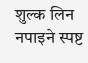शुल्क लिन नपाइने स्पष्ट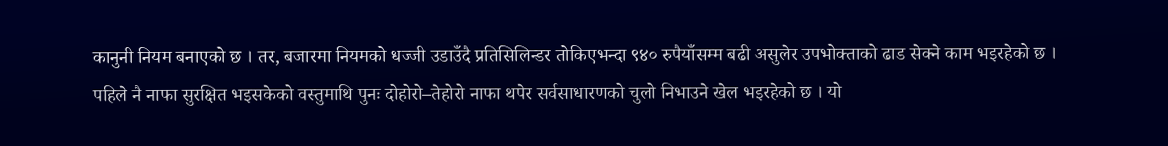कानुनी नियम बनाएको छ । तर, बजारमा नियमको धज्जी उडाउँदै प्रतिसिलिन्डर तोकिएभन्दा ९४० रुपैयाँसम्म बढी असुलेर उपभोक्ताको ढाड सेक्ने काम भइरहेको छ ।
पहिले नै नाफा सुरक्षित भइसकेको वस्तुमाथि पुनः दोहोरो–तेहोरो नाफा थपेर सर्वसाधारणको चुलो निभाउने खेल भइरहेको छ । यो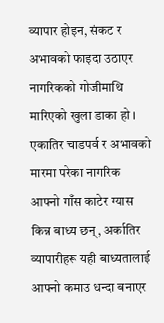व्यापार होइन, संकट र अभावको फाइदा उठाएर नागरिकको गोजीमाथि मारिएको खुला डाका हो । एकातिर चाडपर्व र अभावको मारमा परेका नागरिक आफ्नो गाँस काटेर ग्यास किन्न बाध्य छन्, अर्कातिर व्यापारीहरू यही बाध्यतालाई आफ्नो कमाउ धन्दा बनाएर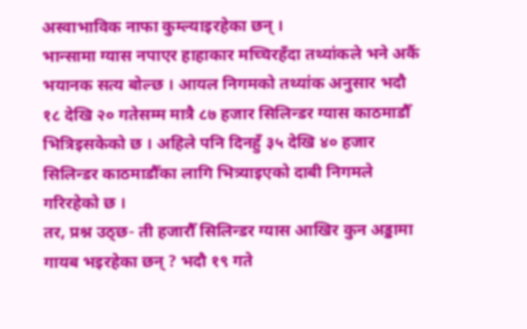अस्वाभाविक नाफा कुम्ल्याइरहेका छन् ।
भान्सामा ग्यास नपाएर हाहाकार मच्चिरहँदा तथ्यांकले भने अर्कै भयानक सत्य बोल्छ । आयल निगमको तथ्यांक अनुसार भदौ १८ देखि २० गतेसम्म मात्रै ८७ हजार सिलिन्डर ग्यास काठमाडौँ भित्रिइसकेको छ । अहिले पनि दिनहुँ ३५ देखि ४० हजार सिलिन्डर काठमाडौँका लागि भित्र्याइएको दाबी निगमले गरिरहेको छ ।
तर, प्रश्न उठ्छ- ती हजारौँ सिलिन्डर ग्यास आखिर कुन अड्डामा गायब भइरहेका छन् ? भदौ १९ गते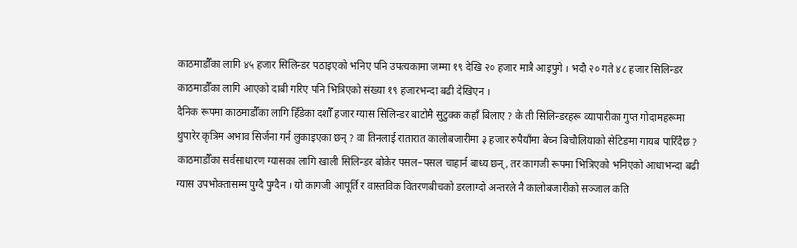काठमाडौँका लागि ४५ हजार सिलिन्डर पठाइएको भनिए पनि उपत्यकामा जम्मा १९ देखि २० हजार मात्रै आइपुगे । भदौ २० गते ४८ हजार सिलिन्डर काठमाडौँका लागि आएको दाबी गरिए पनि भित्रिएको संख्या १९ हजारभन्दा बढी देखिएन ।
दैनिक रूपमा काठमाडौँका लागि हिँडेका दशौँ हजार ग्यास सिलिन्डर बाटोमै सुटुक्क कहाँ बिलाए ? के ती सिलिन्डरहरू व्यापारीका गुप्त गोदामहरूमा थुपारेर कृत्रिम अभाव सिर्जना गर्न लुकाइएका छन् ? वा तिनलाई रातारात कालोबजारीमा ३ हजार रुपैयाँमा बेच्न बिचौलियाको सेटिङमा गायब पारिँदैछ ?
काठमाडौँका सर्वसाधारण ग्यासका लागि खाली सिलिन्डर बोकेर पसल–पसल चाहार्न बाध्य छन्, तर कागजी रूपमा भित्रिएको भनिएको आधाभन्दा बढी ग्यास उपभोक्तासम्म पुग्दै पुग्दैन । यो कागजी आपूर्ति र वास्तविक वितरणबीचको डरलाग्दो अन्तरले नै कालोबजारीको सञ्जाल कति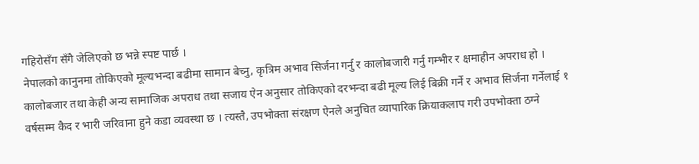गहिरोसँग सँगै जेलिएको छ भन्ने स्पष्ट पार्छ ।
नेपालको कानुनमा तोकिएको मूल्यभन्दा बढीमा सामान बेच्नु, कृत्रिम अभाव सिर्जना गर्नु र कालोबजारी गर्नु गम्भीर र क्षमाहीन अपराध हो । कालोबजार तथा केही अन्य सामाजिक अपराध तथा सजाय ऐन अनुसार तोकिएको दरभन्दा बढी मूल्य लिई बिक्री गर्ने र अभाव सिर्जना गर्नेलाई १ वर्षसम्म कैद र भारी जरिवाना हुने कडा व्यवस्था छ । त्यस्तै, उपभोक्ता संरक्षण ऐनले अनुचित व्यापारिक क्रियाकलाप गरी उपभोक्ता ठग्ने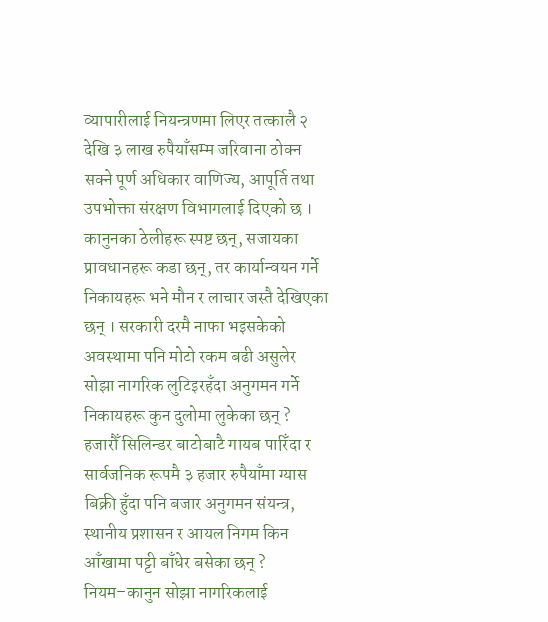व्यापारीलाई नियन्त्रणमा लिएर तत्कालै २ देखि ३ लाख रुपैयाँसम्म जरिवाना ठोक्न सक्ने पूर्ण अधिकार वाणिज्य, आपूर्ति तथा उपभोक्ता संरक्षण विभागलाई दिएको छ ।
कानुनका ठेलीहरू स्पष्ट छन्, सजायका प्रावधानहरू कडा छन्, तर कार्यान्वयन गर्ने निकायहरू भने मौन र लाचार जस्तै देखिएका छन् । सरकारी दरमै नाफा भइसकेको अवस्थामा पनि मोटो रकम बढी असुलेर सोझा नागरिक लुटिइरहँदा अनुगमन गर्ने निकायहरू कुन दुलोमा लुकेका छन् ?
हजारौँ सिलिन्डर बाटोबाटै गायब पारिँदा र सार्वजनिक रूपमै ३ हजार रुपैयाँमा ग्यास बिक्री हुँदा पनि बजार अनुगमन संयन्त्र, स्थानीय प्रशासन र आयल निगम किन आँखामा पट्टी बाँधेर बसेका छन् ? नियम–कानुन सोझा नागरिकलाई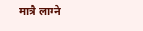मात्रै लाग्ने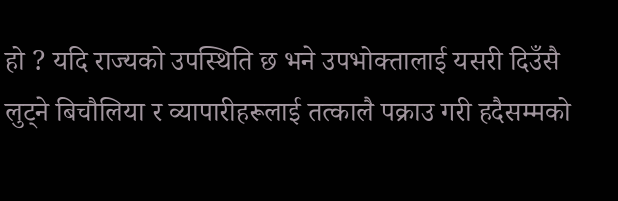हो ? यदि राज्यको उपस्थिति छ भने उपभोक्तालाई यसरी दिउँसै लुट्ने बिचौलिया र व्यापारीहरूलाई तत्कालै पक्राउ गरी हदैसम्मको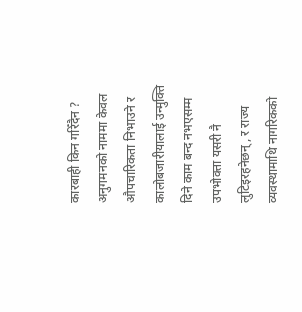कारबाही किन गरिँदैन ?
अनुगमनको नाममा केवल औपचारिकता निभाउने र कालोबजारीयालाई उन्मुक्ति दिने काम बन्द नभएसम्म उपभोक्ता यसरी नै लुटिइरहनेछन्, र राज्य व्यवस्थामाथि नागरिकको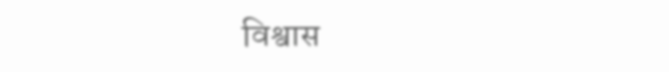विश्वास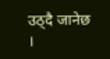उठ्दै जानेछ ।